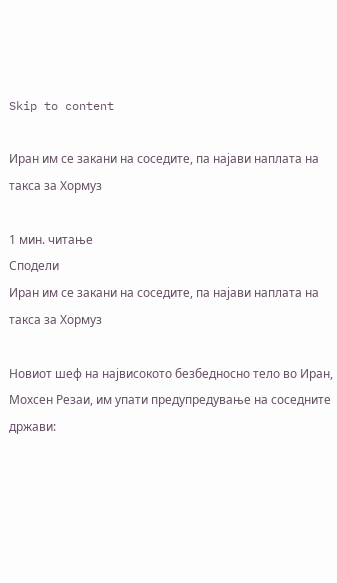Skip to content

Иран им се закани на соседите, па најави наплата на такса за Хормуз

1 мин. читање
Сподели
Иран им се закани на соседите, па најави наплата на такса за Хормуз

Новиот шеф на највисокото безбедносно тело во Иран, Мохсен Резаи, им упати предупредување на соседните држави: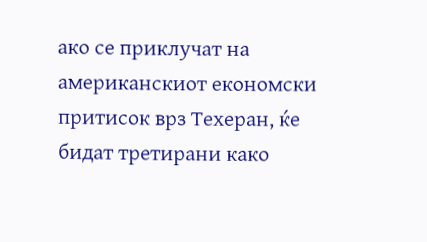ако се приклучат на американскиот економски притисок врз Техеран, ќе бидат третирани како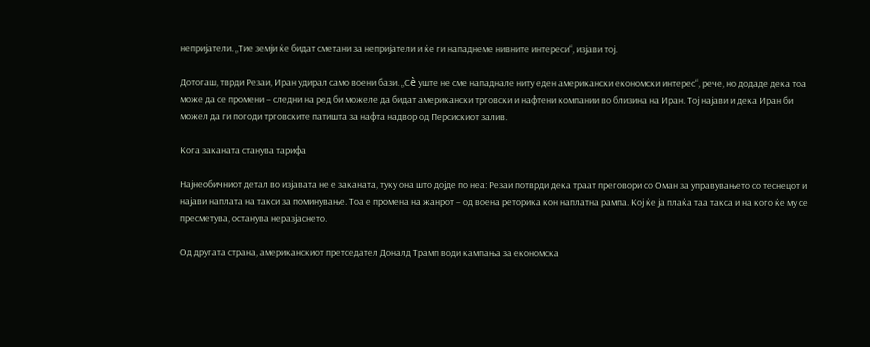непријатели. „Тие земји ќе бидат сметани за непријатели и ќе ги нападнеме нивните интереси“, изјави тој.

Дотогаш, тврди Резаи, Иран удирал само воени бази. „Сè уште не сме нападнале ниту еден американски економски интерес“, рече, но додаде дека тоа може да се промени – следни на ред би можеле да бидат американски трговски и нафтени компании во близина на Иран. Тој најави и дека Иран би можел да ги погоди трговските патишта за нафта надвор од Персискиот залив.

Кога заканата станува тарифа

Најнеобичниот детал во изјавата не е заканата, туку она што дојде по неа: Резаи потврди дека траат преговори со Оман за управувањето со теснецот и најави наплата на такси за поминување. Тоа е промена на жанрот – од воена реторика кон наплатна рампа. Кој ќе ја плаќа таа такса и на кого ќе му се пресметува, останува неразјаснето.

Од другата страна, американскиот претседател Доналд Трамп води кампања за економска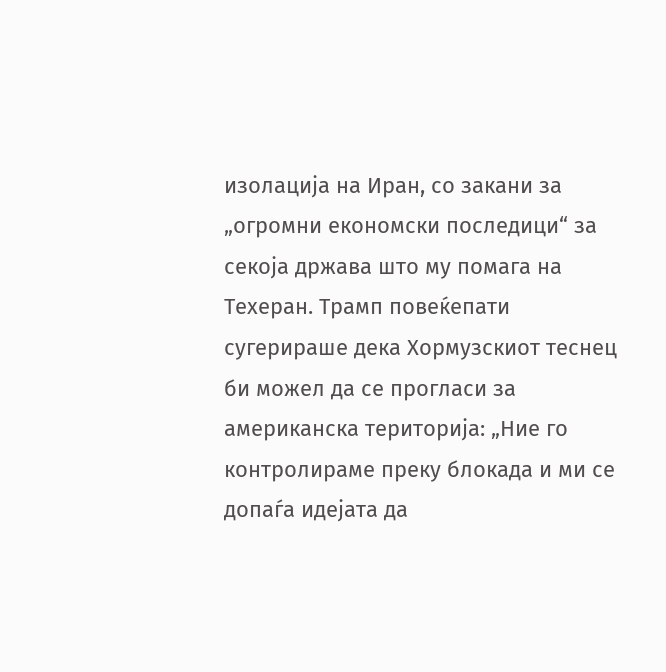изолација на Иран, со закани за „огромни економски последици“ за секоја држава што му помага на Техеран. Трамп повеќепати сугерираше дека Хормузскиот теснец би можел да се прогласи за американска територија: „Ние го контролираме преку блокада и ми се допаѓа идејата да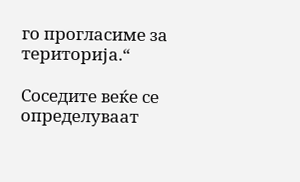го прогласиме за територија.“

Соседите веќе се определуваат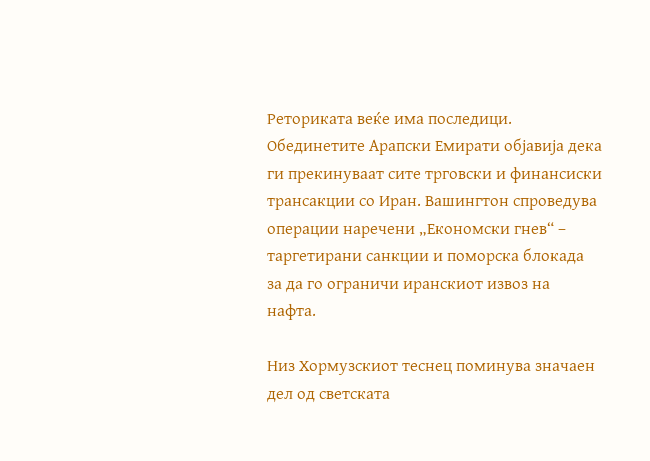Реториката веќе има последици. Обединетите Арапски Емирати објавија дека ги прекинуваат сите трговски и финансиски трансакции со Иран. Вашингтон спроведува операции наречени „Економски гнев“ – таргетирани санкции и поморска блокада за да го ограничи иранскиот извоз на нафта.

Низ Хормузскиот теснец поминува значаен дел од светската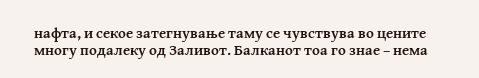нафта, и секое затегнување таму се чувствува во цените многу подалеку од Заливот. Балканот тоа го знае – нема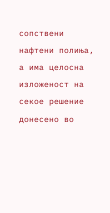сопствени нафтени полиња, а има целосна изложеност на секое решение донесено во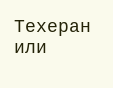Техеран или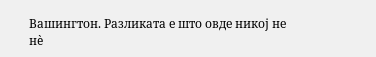Вашингтон. Разликата е што овде никој не нè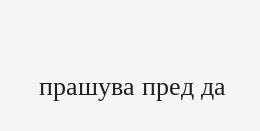прашува пред да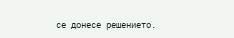се донесе решението.